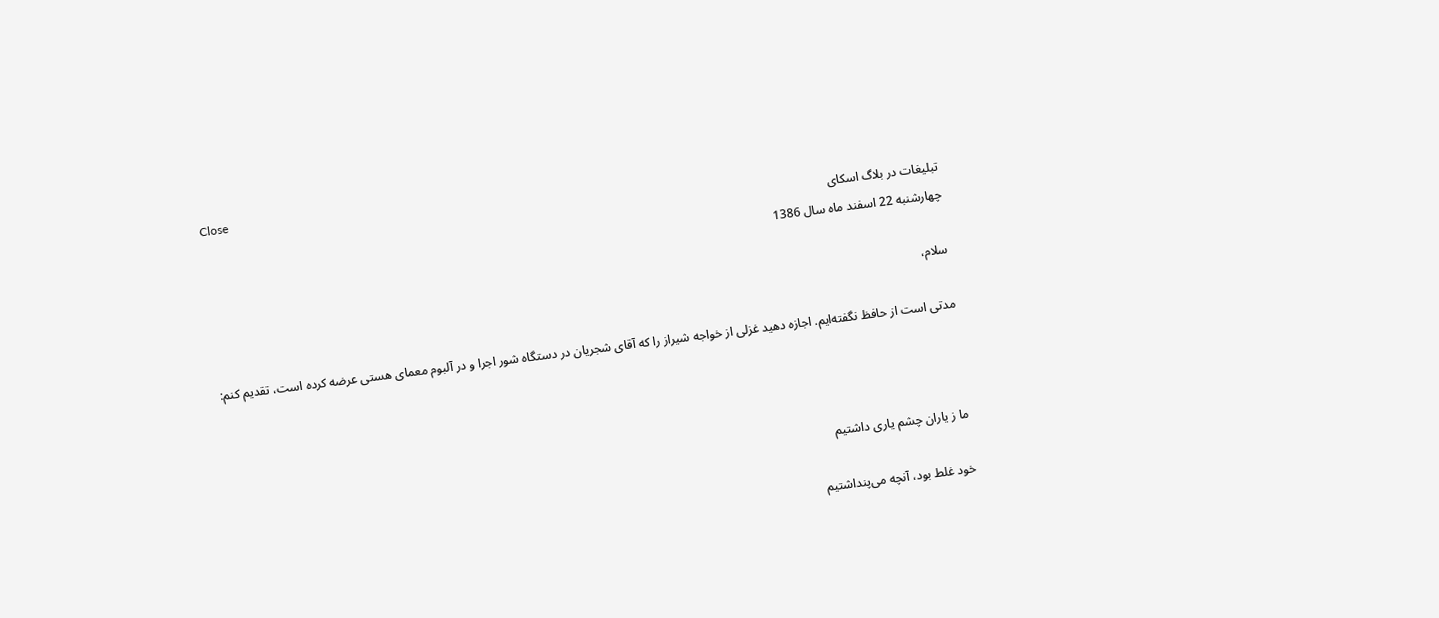Close
تبلیغات در بلاگ اسکای
چهارشنبه 22 اسفند ماه سال 1386

سلام،

مدتی است از حافظ نگفته‌ایم. اجازه دهید غزلی از خواجه شیراز را که آقای شجریان در دستگاه شور اجرا و در آلبوم معمای هستی عرضه کرده است، تقدیم کنم:



ما ز یاران چشم یاری داشتیم

خود غلط بود، آنچه می‌پنداشتیم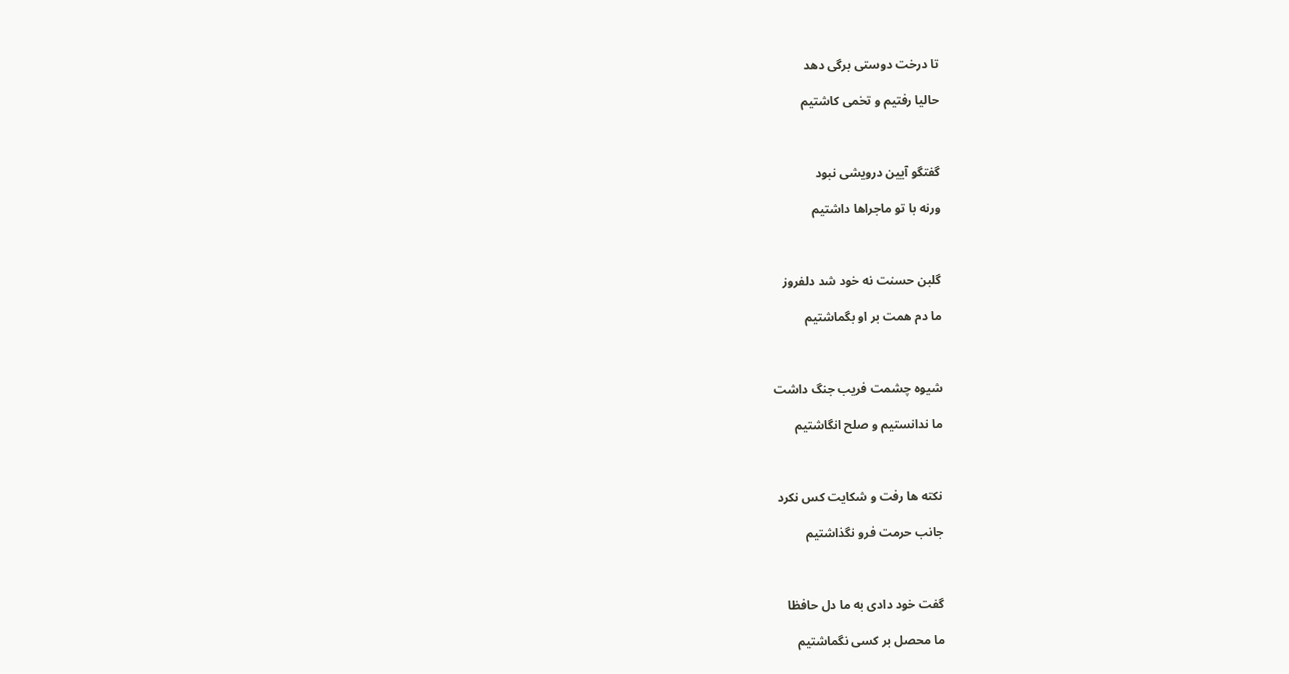تا درخت دوستی برگی دهد

حالیا رفتیم و تخمی کاشتیم



گفتگو آیین درویشی نبود

ورنه با تو ماجراها داشتیم



گلبن حسنت نه خود شد دلفروز

ما دم همت بر او بگماشتیم



شیوه چشمت فریب جنگ داشت

ما ندانستیم و صلح انگاشتیم



نکته ها رفت و شکایت کس نکرد

جانب حرمت فرو نگذاشتیم



گفت خود دادی به ما دل حافظا

ما محصل بر کسی نگماشتیم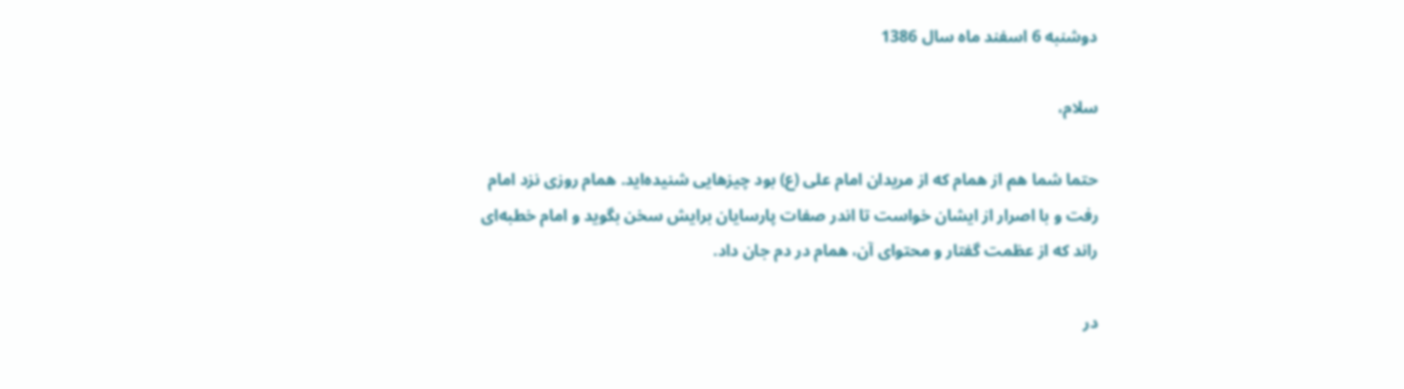دوشنبه 6 اسفند ماه سال 1386

سلام،

حتما شما هم از همام که از مریدان امام علی (ع) بود چیزهایی شنیده‌اید. همام روزی نزد امام رفت و با اصرار از ایشان خواست تا اندر صفات پارسایان برایش سخن بگوید و امام خطبه‌ای راند که از عظمت گفتار و محتوای آن، همام در دم جان داد.

در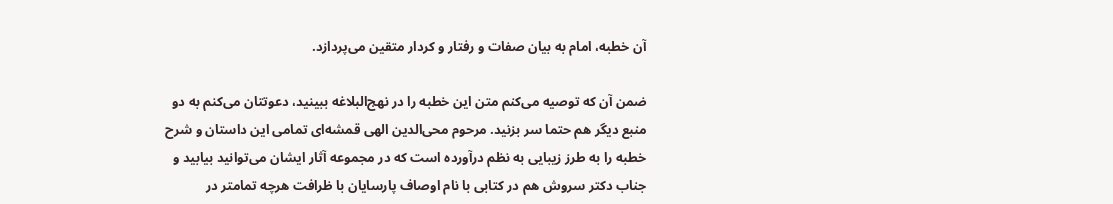آن خطبه، امام به بیان صفات و رفتار و کردار متقین می‌پردازد.

ضمن آن که توصیه می‌کنم متن این خطبه را در نهج‌البلاغه ببینید، دعوتتان می‌کنم به دو منبع دیگر هم حتما سر بزنید. مرحوم محی‌الدین الهی قمشه‌ای تمامی این داستان و شرح خطبه را به طرز زیبایی به نظم درآورده است که در مجموعه آثار ایشان می‌توانید بیابید و جناب دکتر سروش هم در کتابی با نام اوصاف پارسایان با ظرافت هرچه تمامتر در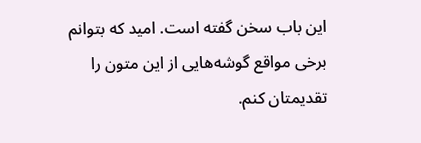این باب سخن گفته است. امید که بتوانم برخی مواقع گوشه‌هایی از این متون را تقدیمتان کنم.